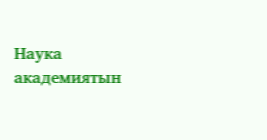Наука академиятын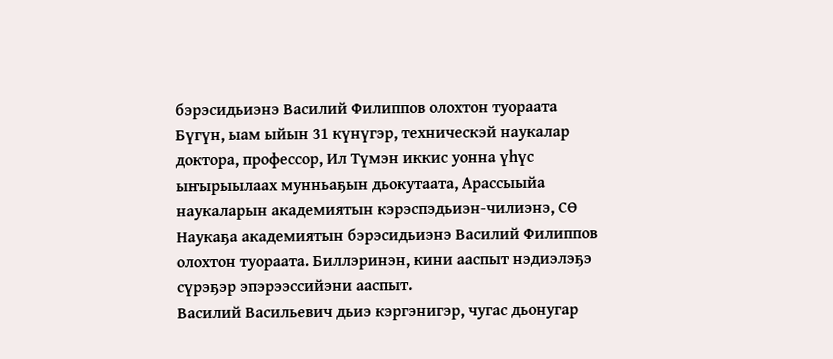бэрэсидьиэнэ Василий Филиппов олохтон туораата
Бүгүн, ыам ыйын 31 күнүгэр, техническэй наукалар доктора, профессор, Ил Түмэн иккис уонна үһүс ыҥырыылаах мунньаҕын дьокутаата, Арассыыйа наукаларын академиятын кэрэспэдьиэн-чилиэнэ, СӨ Наукаҕа академиятын бэрэсидьиэнэ Василий Филиппов олохтон туораата. Биллэринэн, кини ааспыт нэдиэлэҕэ сүрэҕэр эпэрээссийэни ааспыт.
Василий Васильевич дьиэ кэргэнигэр, чугас дьонугар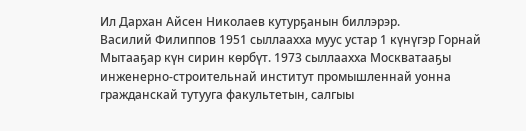Ил Дархан Айсен Николаев кутурҕанын биллэрэр.
Василий Филиппов 1951 сыллаахха муус устар 1 күнүгэр Горнай Мытааҕар күн сирин көрбүт. 1973 сыллаахха Москватааҕы инженерно-строительнай институт промышленнай уонна гражданскай тутууга факультетын, салгыы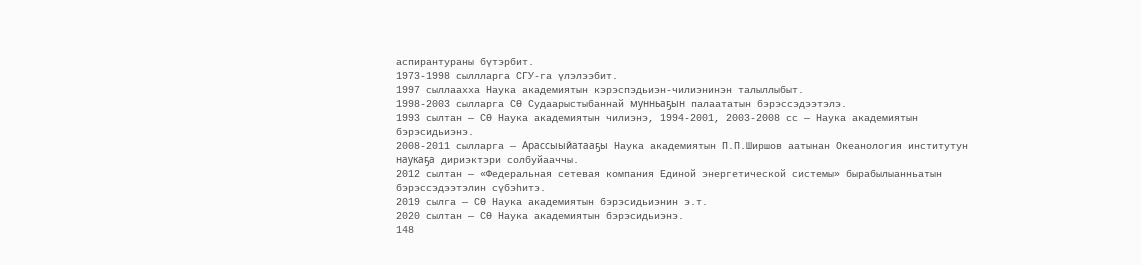аспирантураны бүтэрбит.
1973-1998 сыллларга СГУ-га үлэлээбит.
1997 сыллаахха Наука академиятын кэрэспэдьиэн-чилиэнинэн талыллыбыт.
1998-2003 сылларга СӨ Судаарыстыбаннай мунньаҕын палаататын бэрэссэдээтэлэ.
1993 сылтан — СӨ Наука академиятын чилиэнэ, 1994-2001, 2003-2008 сс — Наука академиятын бэрэсидьиэнэ.
2008-2011 сылларга — Арассыыйатааҕы Наука академиятын П.П.Ширшов аатынан Океанология институтун наукаҕа дириэктэри солбуйааччы.
2012 сылтан — «Федеральная сетевая компания Единой энергетической системы» бырабылыанньатын бэрэссэдээтэлин сүбэһитэ.
2019 сылга — СӨ Наука академиятын бэрэсидьиэнин э.т.
2020 сылтан — СӨ Наука академиятын бэрэсидьиэнэ.
148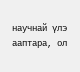научнай үлэ ааптара, ол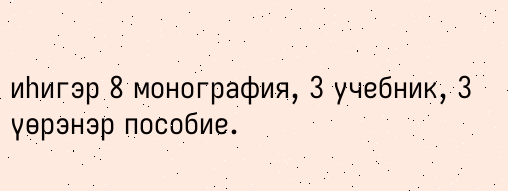иһигэр 8 монография, 3 учебник, 3 үөрэнэр пособие.